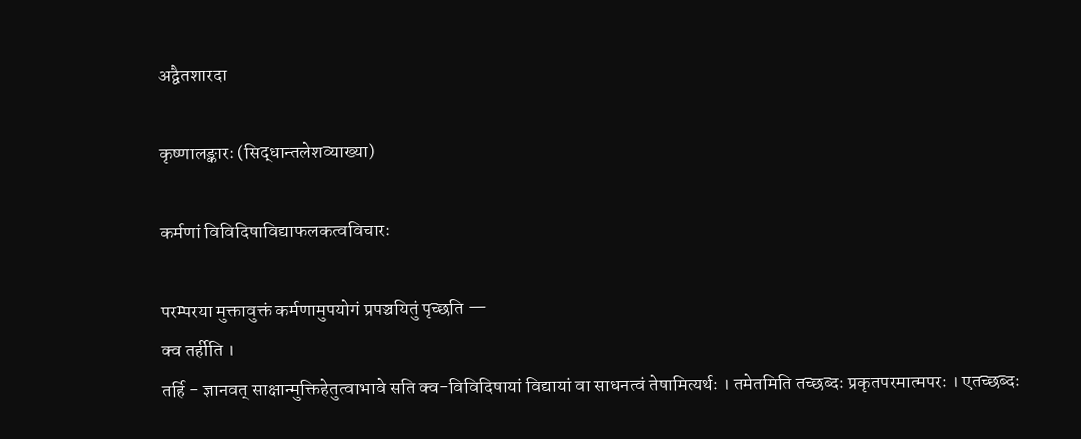अद्वैतशारदा

कृष्णालङ्कारः (सिद्धान्तलेशव्याख्या)

कर्मणां विविदिषाविद्याफलकत्वविचारः

परम्परया मुक्तावुक्तं कर्मणामुपयोगं प्रपञ्चयितुं पृच्छति —
क्व तर्हीति ।
तर्हि - ज्ञानवत् साक्षान्मुक्तिहेतुत्वाभावे सति क्व-विविदिषायां विद्यायां वा साधनत्वं तेषामित्यर्थः । तमेतमिति तच्छब्दः प्रकृतपरमात्मपरः । एतच्छब्दः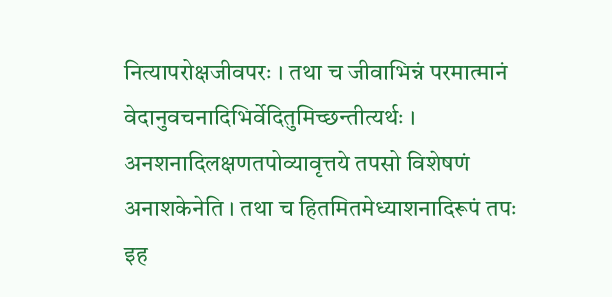नित्यापरोक्षजीवपरः । तथा च जीवाभिन्नं परमात्मानं वेदानुवचनादिभिर्वेदितुमिच्छन्तीत्यर्थः । अनशनादिलक्षणतपोव्यावृत्तये तपसो विशेषणं अनाशकेनेति । तथा च हितमितमेध्याशनादिरूपं तपः इह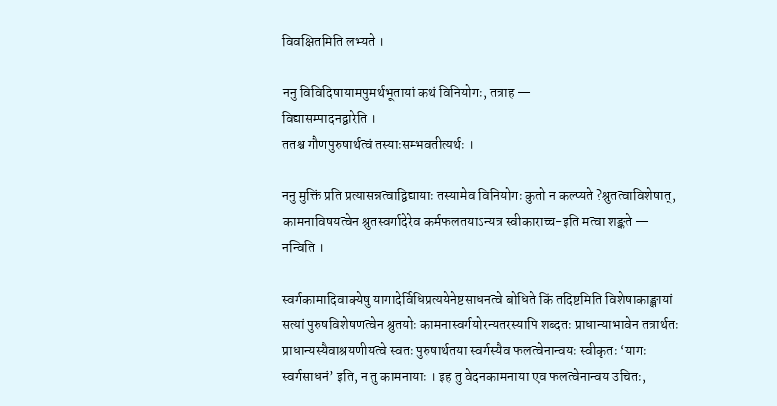विवक्षितमिति लभ्यते ।

ननु विविदिषायामपुमर्थभूतायां कथं विनियोगः, तत्राह —
विद्यासम्पादनद्वारेति ।
ततश्च गौणपुरुषार्थत्वं तस्याःसम्भवतीत्यर्थः ।

ननु मुक्तिं प्रति प्रत्यासन्नत्वाद्विद्यायाः तस्यामेव विनियोगः कुतो न कल्प्यते ?श्रुतत्वाविशेषात्, कामनाविषयत्वेन श्रुतस्वर्गादेरेव कर्मफलतयाऽन्यत्र स्वीकाराच्च-इति मत्वा शङ्कते —
नन्विति ।

स्वर्गकामादिवाक्येषु यागादेर्विधिप्रत्ययेनेष्टसाधनत्वे बोधिते किं तदिष्टमिति विशेषाकाङ्क्षायां सत्यां पुरुषविशेषणत्वेन श्रुतयोः कामनास्वर्गयोरन्यतरस्यापि शब्दतः प्राधान्याभावेन तत्रार्थतः प्राधान्यस्यैवाश्रयणीयत्वे स्वतः पुरुषार्थतया स्वर्गस्यैव फलत्वेनान्वयः स्वीकृतः ‘यागः स्वर्गसाधनं’ इति, न तु कामनायाः । इह तु वेदनकामनाया एव फलत्वेनान्वय उचितः,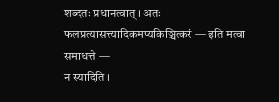शब्दतः प्रधानत्वात् । अतः फलप्रत्यासत्त्यादिकमप्यकिञ्चित्करं — इति मत्वा समाधत्ते —
न स्यादिति ।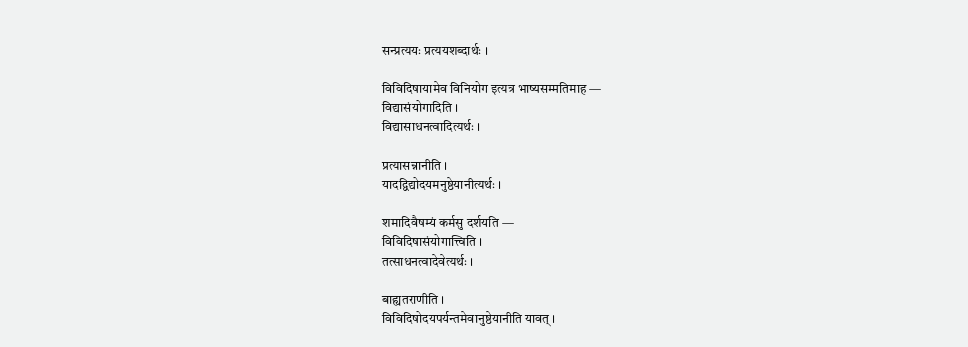सन्प्रत्ययः प्रत्ययशब्दार्थः ।

विविदिषायामेव विनियोग इत्यत्र भाष्यसम्मतिमाह —
विद्यासंयोगादिति ।
विद्यासाधनत्वादित्यर्थः ।

प्रत्यासन्नानीति ।
यादद्विद्योदयमनुष्ठेयानीत्यर्थः ।

शमादिवैषम्यं कर्मसु दर्शयति —
विविदिषासंयोगात्त्विति ।
तत्साधनत्वादेवेत्यर्थः ।

बाह्यतराणीति ।
विविदिषोदयपर्यन्तमेवानुष्ठेयानीति यावत् ।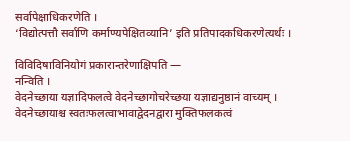सर्वापेक्षाधिकरणेति ।
‘विद्योत्पत्तौ सर्वाणि कर्माण्यपेक्षितव्यानि’ इति प्रतिपादकधिकरणेत्यर्थः ।

विविदिषाविनियोगं प्रकारान्तरेणाक्षिपति —
नन्विति ।
वेदनेच्छाया यज्ञादिफलत्वे वेदनेच्छागोचरेच्छया यज्ञाद्यनुष्ठानं वाच्यम् । वेदनेच्छायाश्च स्वतःफलत्वाभावाद्वेदनद्वारा मुक्तिफलकत्वं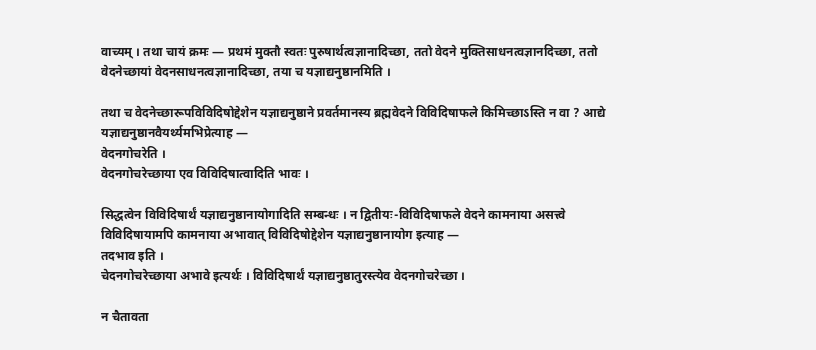वाच्यम् । तथा चायं क्रमः — प्रथमं मुक्तौ स्वतः पुरुषार्थत्वज्ञानादिच्छा, ततो वेदने मुक्तिसाधनत्वज्ञानदिच्छा, ततो वेदनेच्छायां वेदनसाधनत्वज्ञानादिच्छा, तया च यज्ञाद्यनुष्ठानमिति ।

तथा च वेदनेच्छारूपविविदिषोद्देशेन यज्ञाद्यनुष्ठाने प्रवर्तमानस्य ब्रह्मवेदने विविदिषाफले किमिच्छाऽस्ति न वा ? आद्ये यज्ञाद्यनुष्ठानवैयर्थ्यमभिप्रेत्याह —
वेदनगोचरेति ।
वेदनगोचरेच्छाया एव विविदिषात्वादिति भावः ।

सिद्धत्वेन विविदिषार्थं यज्ञाद्यनुष्ठानायोगादिति सम्बन्धः । न द्वितीयः-विविदिषाफले वेदने कामनाया असत्त्वे विविदिषायामपि कामनाया अभावात् विविदिषोद्देशेन यज्ञाद्यनुष्ठानायोग इत्याह —
तदभाव इति ।
चेदनगोचरेच्छाया अभावे इत्यर्थः । विविदिषार्थं यज्ञाद्यनुष्ठातुरस्त्येव वेदनगोचरेच्छा ।

न चैतावता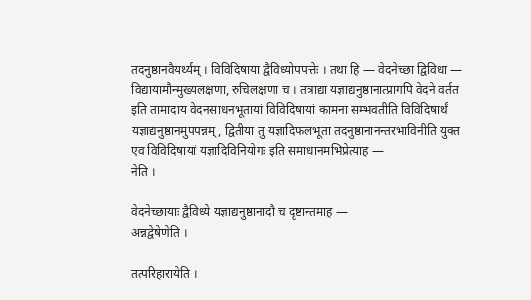तदनुष्ठानवैयर्थ्यम् । विविदिषाया द्वैविध्योपपत्तेः । तथा हि — वेदनेच्छा द्विविधा — विद्यायामौन्मुख्यलक्षणा, रुचिलक्षणा च । तत्राद्या यज्ञाद्यनुष्ठानात्प्रागपि वेदने वर्तत इति तामादाय वेदनसाधनभूतायां विविदिषायां कामना सम्भवतीति विविदिषार्थं यज्ञाद्यनुष्ठानमुपपन्नम्, द्वितीया तु यज्ञादिफलभूता तदनुष्ठानानन्तरभाविनीति युक्त एव विविदिषायां यज्ञादिविनियोगः इति समाधानमभिप्रेत्याह —
नेति ।

वेदनेच्छायाः द्वैविध्ये यज्ञाद्यनुष्ठानादौ च दृष्टान्तमाह —
अन्नद्वेषेणेति ।

तत्परिहारायेति ।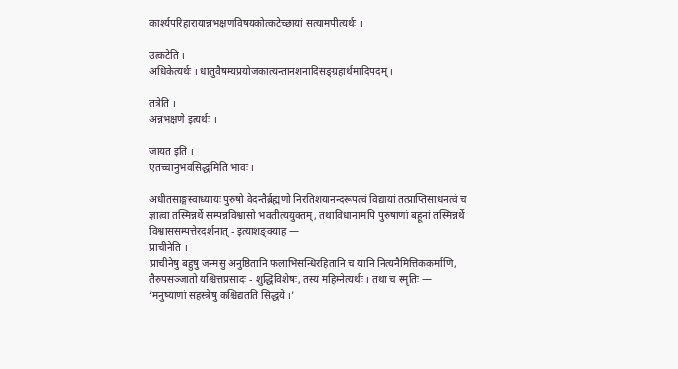कार्श्यपरिहारायान्नभक्षणविषयकोत्कटेच्छायां सत्यामपीत्यर्थः ।

उत्कटेति ।
अधिकेत्यर्थः । धातुवैषम्यप्रयोजकात्यन्तानशनादिसङ्ग्रहार्थमादिपदम् ।

तत्रेति ।
अन्नभक्षणे इत्यर्थः ।

जायत इति ।
एतच्चानुभवसिद्धमिति भावः ।

अधीतसाङ्गस्वाध्यायः पुरुषो वेदन्तैर्ब्रह्मणो निरतिशयानन्दरूपत्वं विद्यायां तत्प्राप्तिसाधनत्वं च ज्ञात्वा तस्मिन्नर्थे सम्पन्नविश्वासो भवतीत्ययुक्तम्, तथाविधानामपि पुरुषाणां बहूनां तस्मिन्नर्थे विश्वाससम्पत्तेरदर्शनात् - इत्याशङ्क्याह —
प्राचीनेति ।
प्राचीनेषु बहुषु जन्मसु अनुष्ठितानि फलाभिसन्धिरहितानि च यानि नित्यनैमित्तिककर्माणि, तैरुपसञ्जातो यश्चित्तप्रसादः - शुद्धिविशेषः, तस्य महिम्नेत्यर्थः । तथा च स्मृतिः — ‘मनुष्याणां सहस्त्रेषु कश्चिद्यतति सिद्धये ।’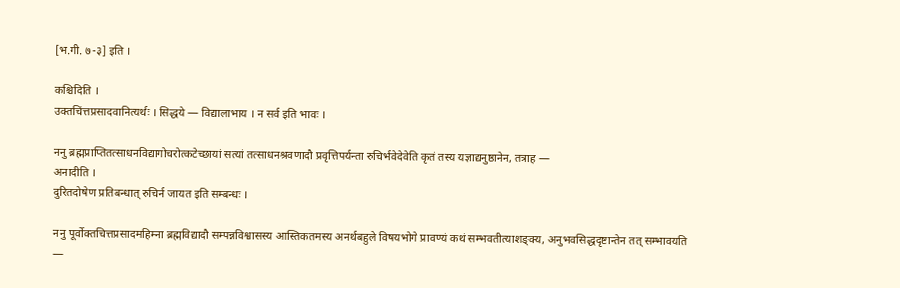[भ.गी. ७-३] इति ।

कश्चिदिति ।
उक्तचिंत्तप्रसादवानित्यर्थः । सिद्धये — विद्यालाभाय । न सर्व इति भावः ।

ननु ब्रह्मप्राप्तितत्साधनविद्यागोचरोत्कटेच्छायां सत्यां तत्साधनश्रवणादौ प्रवृत्तिपर्यन्ता रुचिर्भवेदेवेति कृतं तस्य यज्ञाद्यनुष्ठानेन, तत्राह —
अनादीति ।
दुरितदोषेण प्रतिबन्धात् रुचिर्न जायत इति सम्बन्धः ।

ननु पूर्वोक्तचित्तप्रसादमहिम्ना ब्रह्मविद्यादौ सम्पन्नविश्वासस्य आस्तिकतमस्य अनर्थबहुले विषयभोगे प्रावण्यं कथं सम्भवतीत्याशङ्क्य, अनुभवसिद्धदृष्टान्तेन तत् सम्भावयति —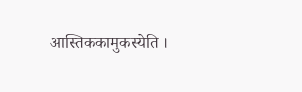आस्तिककामुकस्येति ।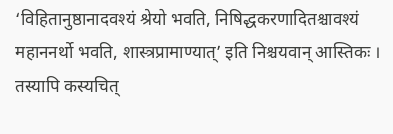‘विहितानुष्ठानादवश्यं श्रेयो भवति, निषिद्धकरणादितश्चावश्यं महाननर्थो भवति, शास्त्रप्रामाण्यात्’ इति निश्चयवान् आस्तिकः । तस्यापि कस्यचित्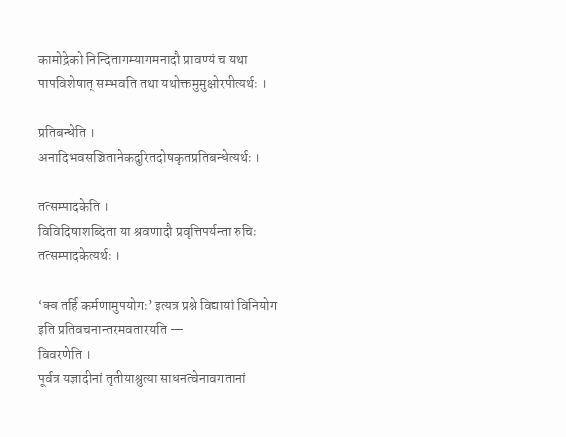कामोद्रेको निन्दितागम्यागमनादौ प्रावण्यं च यथा पापविशेषात् सम्भवति तथा यथोक्तमुमुक्षोरपीत्यर्थः ।

प्रतिबन्धेति ।
अनादिभवसञ्चितानेकदुरितदोषकृतप्रतिबन्धेत्यर्थः ।

तत्सम्पादकेति ।
विविदिषाशब्दिता या श्रवणादौ प्रवृत्तिपर्यन्ता रुचिः तत्सम्पादकेत्यर्थः ।

‘क्व तर्हि कर्मणामुपयोगः’ इत्यत्र प्रश्ने विद्यायां विनियोग इति प्रतिवचनान्तरमवतारयति —
विवरणेति ।
पूर्वत्र यज्ञादीनां तृतीयाश्रुत्या साधनत्वेनावगतानां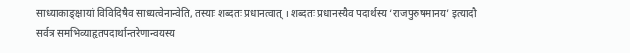साध्याकाङ्क्षायां विविदिषैव साध्यत्वेनान्वेति, तस्याः शब्दतः प्रधानत्वात् । शब्दतः प्रधानस्यैव पदार्थस्य ‘राजपुरुषमानय’ इत्यादौ सर्वत्र समभिव्याहृतपदार्थान्तरेणान्वयस्य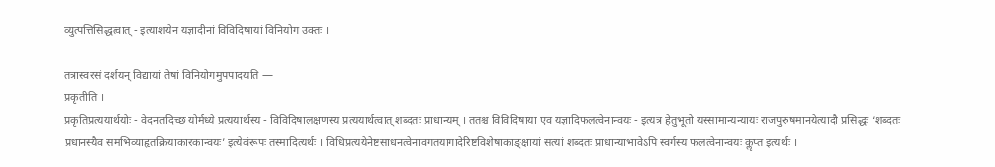व्युत्पत्तिसिद्धत्वात् - इत्याशयेन यज्ञादीनां विविदिषायां विनियोग उक्तः ।

तत्रास्वरसं दर्शयन् विद्यायां तेषां विनियोगमुपपादयति —
प्रकृतीति ।
प्रकृतिप्रत्ययार्थयोः - वेदनतदिच्छ योर्मध्ये प्रत्ययार्थस्य - विविदिषालक्षणस्य प्रत्ययार्थत्वात् शब्दतः प्राधान्यम् । ततश्च विविदिषाया एव यज्ञादिफलत्वेनान्वयः - इत्यत्र हेतुभूतो यस्सामान्यन्यायः राजपुरुषमानयेत्यादौ प्रसिद्धः ‘शब्दतः प्रधानस्यैव समभिव्याहृतक्रियाकारकान्वयः’ इत्येवंरूपः तस्मादित्यर्थः । विधिप्रत्ययेनेष्टसाधनत्वेनावगतयागादेरिष्टविशेषाकाङ्क्षायां सत्यां शब्दतः प्राधान्याभावेऽपि स्वर्गस्य फलत्वेनान्वयः कॢप्त इत्यर्थः ।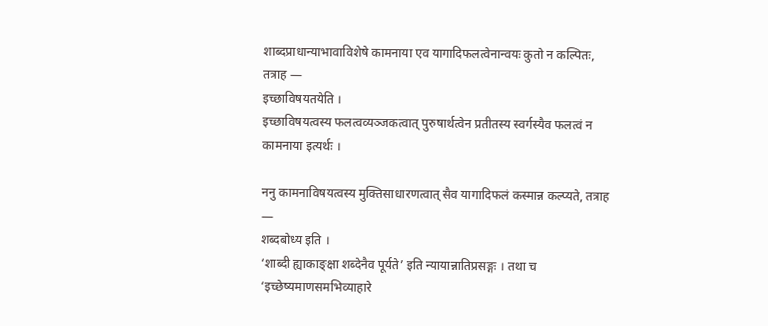शाब्दप्राधान्याभावाविशेषे कामनाया एव यागादिफलत्वेनान्वयः कुतो न कल्पितः, तत्राह —
इच्छाविषयतयेति ।
इच्छाविषयत्वस्य फलत्वव्यञ्जकत्वात् पुरुषार्थत्वेन प्रतीतस्य स्वर्गस्यैव फलत्वं न कामनाया इत्यर्थः ।

ननु कामनाविषयत्वस्य मुक्तिसाधारणत्वात् सैव यागादिफलं कस्मान्न कल्प्यते, तत्राह —
शब्दबोध्य इति ।
‘शाब्दी ह्याकाङ्क्षा शब्देनैव पूर्यते’ इति न्यायान्नातिप्रसङ्गः । तथा च ‘इच्छेष्यमाणसमभिव्याहारे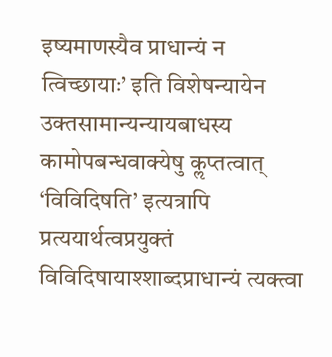इष्यमाणस्यैव प्राधान्यं न त्विच्छायाः’ इति विशेषन्यायेन उक्तसामान्यन्यायबाधस्य कामोपबन्धवाक्येषु कॢप्तत्वात् ‘विविदिषति’ इत्यत्रापि प्रत्ययार्थत्वप्रयुक्तं विविदिषायाश्शाब्दप्राधान्यं त्यक्त्वा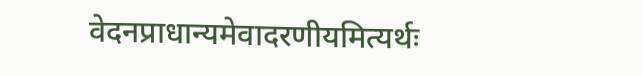वेदनप्राधान्यमेवादरणीयमित्यर्थः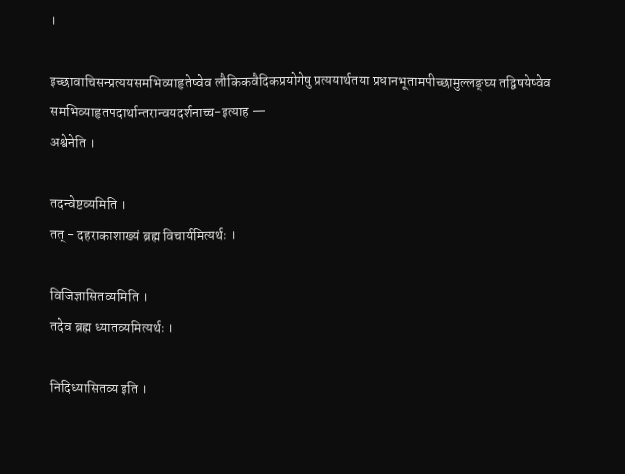।

इच्छावाचिसन्प्रत्ययसमभिव्याहृतेष्वेव लौकिकवैदिकप्रयोगेषु प्रत्ययार्थतया प्रधानभूतामपीच्छामुल्लङ्घ्य तद्विषयेष्वेव समभिव्याहृतपदार्थान्तरान्वयदर्शनाच्च-इत्याह —
अश्वेनेति ।

तदन्वेष्टव्यमिति ।
तत् - दहराकाशाख्यं ब्रह्म विचार्यमित्यर्थः ।

विजिज्ञासितव्यमिति ।
तदेव ब्रह्म ध्यातव्यमित्यर्थः ।

निदिध्यासितव्य इति ।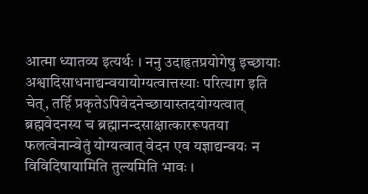आत्मा ध्यातव्य इत्यर्थः । ननु उदाहृतप्रयोगेषु इच्छायाः अश्वादिसाधनाद्यन्वयायोग्यत्वात्तस्याः परित्याग इति चेत्, तर्हि प्रकृतेऽपिवेदनेच्छायास्तदयोग्यत्वात् ब्रह्मवेदनस्य च ब्रह्मानन्दसाक्षात्काररूपतया फलत्वेनान्वेतुं योग्यत्वात् वेदन एव यज्ञाद्यन्वयः न विविदिषायामिति तुल्यमिति भावः ।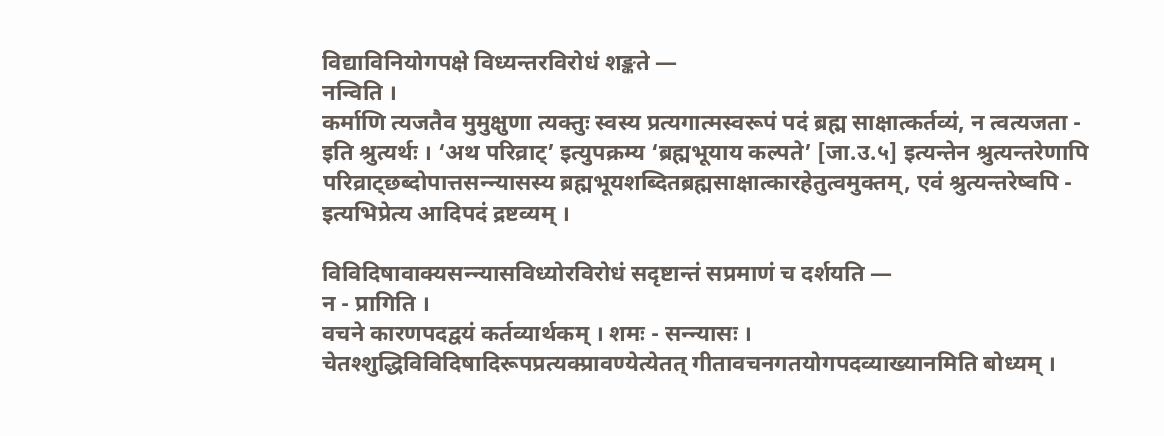विद्याविनियोगपक्षे विध्यन्तरविरोधं शङ्कते —
नन्विति ।
कर्माणि त्यजतैव मुमुक्षुणा त्यक्तुः स्वस्य प्रत्यगात्मस्वरूपं पदं ब्रह्म साक्षात्कर्तव्यं, न त्वत्यजता - इति श्रुत्यर्थः । ‘अथ परिव्राट्’ इत्युपक्रम्य ‘ब्रह्मभूयाय कल्पते’ [जा.उ.५] इत्यन्तेन श्रुत्यन्तरेणापि परिव्राट्छब्दोपात्तसन्न्यासस्य ब्रह्मभूयशब्दितब्रह्मसाक्षात्कारहेतुत्वमुक्तम्, एवं श्रुत्यन्तरेष्वपि - इत्यभिप्रेत्य आदिपदं द्रष्टव्यम् ।

विविदिषावाक्यसन्न्यासविध्योरविरोधं सदृष्टान्तं सप्रमाणं च दर्शयति —
न - प्रागिति ।
वचने कारणपदद्वयं कर्तव्यार्थकम् । शमः - सन्न्यासः । चेतश्शुद्धिविविदिषादिरूपप्रत्यक्प्रावण्येत्येतत् गीतावचनगतयोगपदव्याख्यानमिति बोध्यम् ।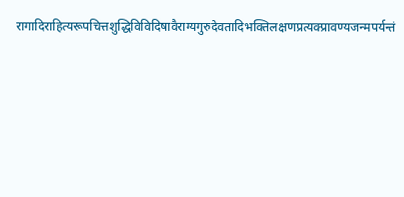रागादिराहित्यरूपचित्तशुद्धिविविदिषावैराग्यगुरुदेवतादिभक्तिलक्षणप्रत्यक्प्रावण्यजन्मपर्यन्तं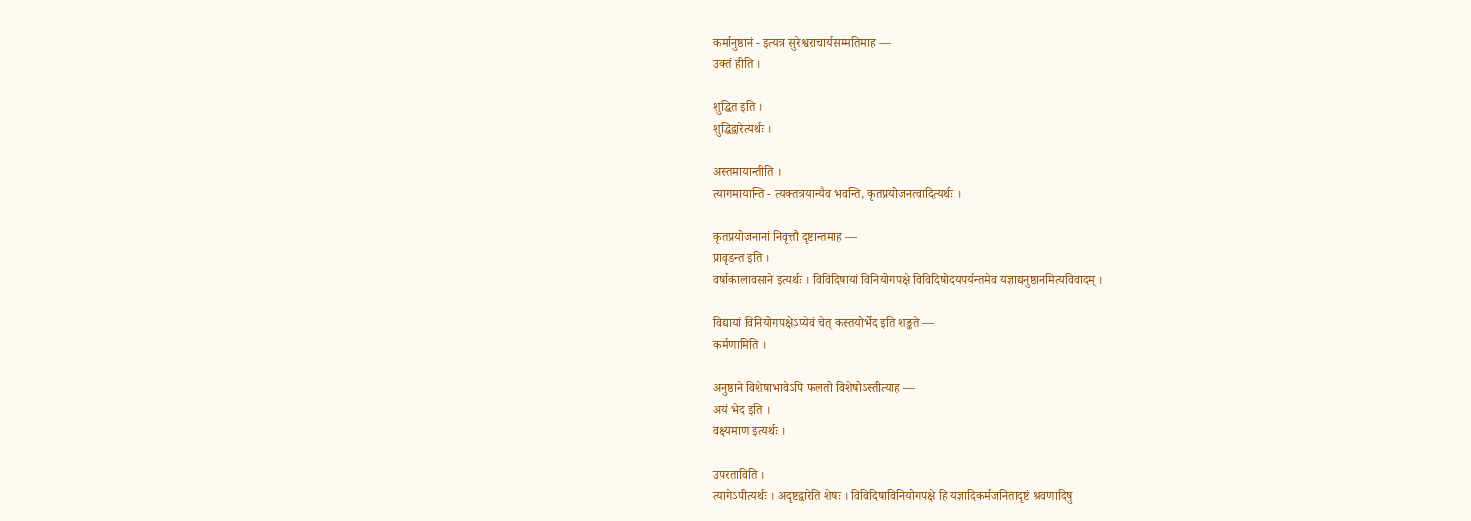कर्मानुष्ठानं - इत्यत्र सुरेश्वराचार्यसम्मतिमाह —
उक्तं हीति ।

शुद्धित इति ।
शुद्धिद्वारेत्यर्थः ।

अस्तमायान्तीति ।
त्यागमायान्ति - त्यक्तत्रयान्यैव भवन्ति, कृतप्रयोजनत्वादित्यर्थः ।

कृतप्रयोजनानां निवृत्तौ दृष्टान्तमाह —
प्रावृडन्त इति ।
वर्षाकालावसाने इत्यर्थः । विविदिषायां विनियोगपक्षे विविदिषोदयपर्यन्तमेव यज्ञाद्यनुष्ठानमित्यविवादम् ।

विद्यायां विनियोगपक्षेऽप्येवं चेत् कस्तयोर्भेद इति शङ्कते —
कर्मणामिति ।

अनुष्ठाने विशेषाभावेऽपि फलतो विशेषोऽस्तीत्याह —
अयं भेद इति ।
वक्ष्यमाण इत्यर्थः ।

उपरताविति ।
त्यागेऽपीत्यर्थः । अदृष्टद्वारेति शेषः । विविदिषाविनियोगपक्षे हि यज्ञादिकर्मजनितादृष्टं श्रवणादिषु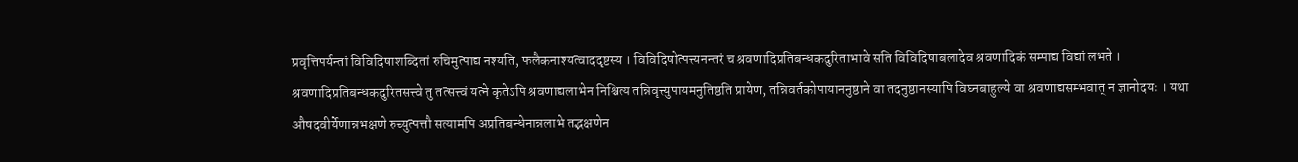प्रवृत्तिपर्यन्तां विविदिषाशब्दितां रुचिमुत्पाद्य नश्यति, फलैकनाश्यत्वाददृष्टस्य । विविदिषोत्पत्त्यनन्तरं च श्रवणादिप्रतिबन्धकदुरिताभावे सति विविदिषाबलादेव श्रवणादिकं सम्पाद्य विद्यां लभते । श्रवणादिप्रतिबन्धकदुरितसत्त्वे तु तत्सत्त्वं यत्ने कृतेऽपि श्रवणाद्यलाभेन निश्चित्य तन्निवृत्त्युपायमनुतिष्ठति प्रायेण, तन्निवर्तकोपायाननुष्ठाने वा तदनुष्ठानस्यापि विघ्नबाहुल्ये वा श्रवणाद्यसम्भवात् न ज्ञानोदयः । यथा औषदवीर्येणान्नभक्षणे रुच्युत्पत्तौ सत्यामपि अप्रतिबन्धेनान्नलाभे तद्भक्षणेन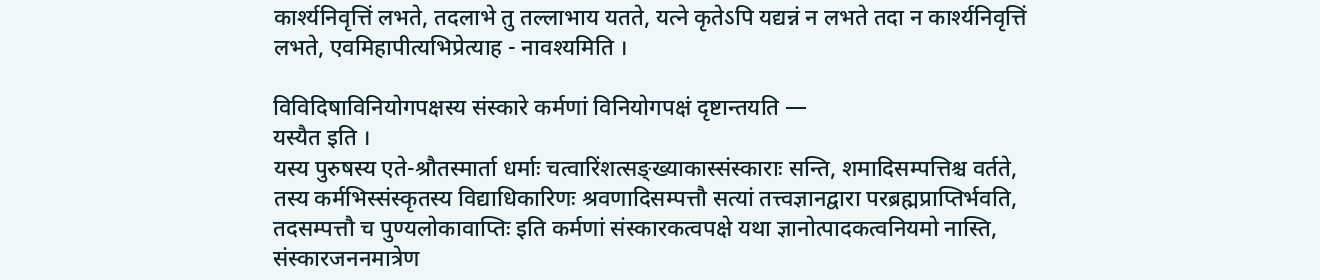कार्श्यनिवृत्तिं लभते, तदलाभे तु तल्लाभाय यतते, यत्ने कृतेऽपि यद्यन्नं न लभते तदा न कार्श्यनिवृत्तिं लभते, एवमिहापीत्यभिप्रेत्याह - नावश्यमिति ।

विविदिषाविनियोगपक्षस्य संस्कारे कर्मणां विनियोगपक्षं दृष्टान्तयति —
यस्यैत इति ।
यस्य पुरुषस्य एते-श्रौतस्मार्ता धर्माः चत्वारिंशत्सङ्ख्याकास्संस्काराः सन्ति, शमादिसम्पत्तिश्च वर्तते, तस्य कर्मभिस्संस्कृतस्य विद्याधिकारिणः श्रवणादिसम्पत्तौ सत्यां तत्त्वज्ञानद्वारा परब्रह्मप्राप्तिर्भवति, तदसम्पत्तौ च पुण्यलोकावाप्तिः इति कर्मणां संस्कारकत्वपक्षे यथा ज्ञानोत्पादकत्वनियमो नास्ति, संस्कारजननमात्रेण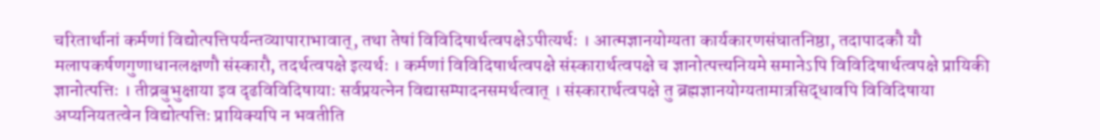चरितार्थानां कर्मणां विद्योत्पत्तिपर्यन्तव्यापाराभावात्, तथा तेषां विविदिषार्थत्वपक्षेऽपीत्यर्थः । आत्मज्ञानयोग्यता कार्यकारणसंघातनिष्ठा, तदापादकौ यौ मलापकर्षणगुणाधानलक्षणौ संस्कारौ, तदर्थत्वपक्षे इत्यर्थः । कर्मणां विविदिषार्थत्वपक्षे संस्कारार्थत्वपक्षे च ज्ञानोत्पत्त्यनियमे समानेऽपि विविदिषार्थत्वपक्षे प्रायिकी ज्ञानोत्पत्तिः । तीव्रबुभुक्षाया इव दृढविविदिषायाः सर्वप्रयत्नेन विद्यासम्पादनसमर्थत्वात् । संस्कारार्थत्वपक्षे तु ब्रह्मज्ञानयोग्यतामात्रसिद्धावपि विविदिषाया अप्यनियतत्वेन विद्योत्पत्तिः प्रायिक्यपि न भवतीति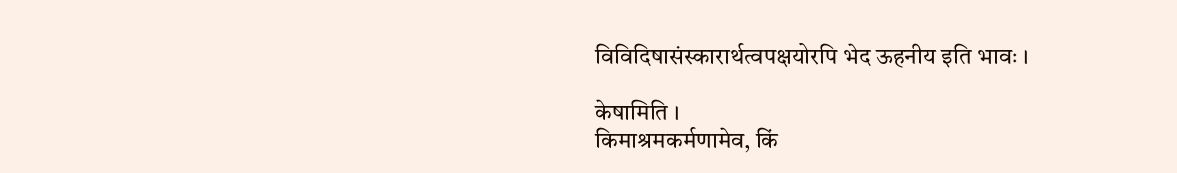विविदिषासंस्कारार्थत्वपक्षयोरपि भेद ऊहनीय इति भावः ।

केषामिति ।
किमाश्रमकर्मणामेव, किं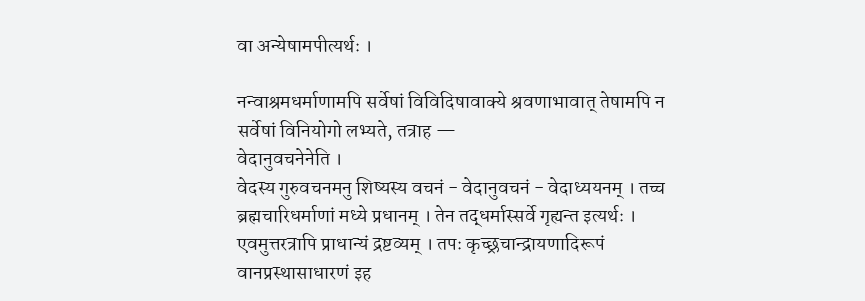वा अन्येषामपीत्यर्थः ।

नन्वाश्रमधर्माणामपि सर्वेषां विविदिषावाक्ये श्रवणाभावात् तेषामपि न सर्वेषां विनियोगो लभ्यते, तत्राह —
वेदानुवचनेनेति ।
वेदस्य गुरुवचनमनु शिष्यस्य वचनं - वेदानुवचनं - वेदाध्ययनम् । तच्च ब्रह्मचारिधर्माणां मध्ये प्रधानम् । तेन तद्धर्मास्सर्वे गृह्यन्त इत्यर्थः । एवमुत्तरत्रापि प्राधान्यं द्रष्टव्यम् । तपः कृच्छ्रचान्द्रायणादिरूपं वानप्रस्थासाधारणं इह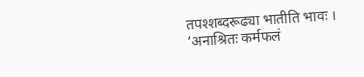तपश्शब्दरूढ्या भातीति भावः । ‘अनाश्रितः कर्मफलं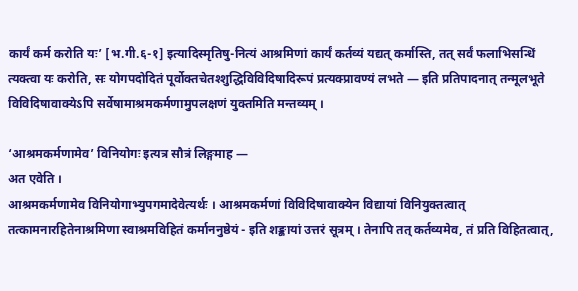कार्यं कर्म करोति यः’ [भ.गी.६-१] इत्यादिस्मृतिषु-नित्यं आश्रमिणां कार्यं कर्तव्यं यद्यत् कर्मास्ति, तत् सर्वं फलाभिसन्धिं त्यक्त्वा यः करोति, सः योगपदोदितं पूर्वोक्तचेतश्शुद्धिविविदिषादिरूपं प्रत्यक्प्रावण्यं लभते — इति प्रतिपादनात् तन्मूलभूते विविदिषावाक्येऽपि सर्वेषामाश्रमकर्मणामुपलक्षणं युक्तमिति मन्तव्यम् ।

‘आश्रमकर्मणामेव’ विनियोगः इत्यत्र सौत्रं लिङ्गमाह —
अत एवेति ।
आश्रमकर्मणामेव विनियोगाभ्युपगमादेवेत्यर्थः । आश्रमकर्मणां विविदिषावाक्येन विद्यायां विनियुक्तत्वात् तत्कामनारहितेनाश्रमिणा स्वाश्रमविहितं कर्माननुष्ठेयं - इति शङ्कायां उत्तरं सूत्रम् । तेनापि तत् कर्तव्यमेव, तं प्रति विहितत्वात्,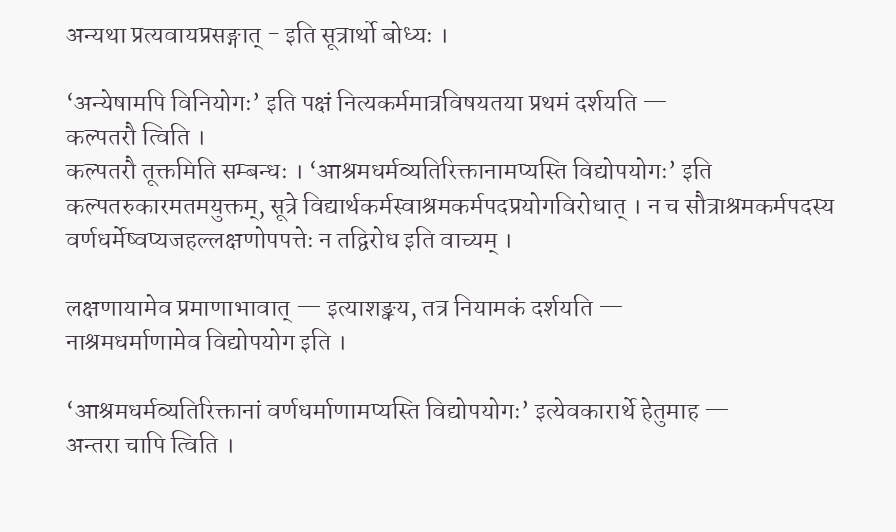अन्यथा प्रत्यवायप्रसङ्गात् - इति सूत्रार्थो बोध्यः ।

‘अन्येषामपि विनियोगः’ इति पक्षं नित्यकर्ममात्रविषयतया प्रथमं दर्शयति —
कल्पतरौ त्विति ।
कल्पतरौ तूक्तमिति सम्बन्धः । ‘आश्रमधर्मव्यतिरिक्तानामप्यस्ति विद्योपयोगः’ इति कल्पतरुकारमतमयुक्तम्, सूत्रे विद्यार्थकर्मस्वाश्रमकर्मपदप्रयोगविरोधात् । न च सौत्राश्रमकर्मपदस्य वर्णधर्मेष्वप्यजहल्लक्षणोपपत्तेः न तद्विरोध इति वाच्यम् ।

लक्षणायामेव प्रमाणाभावात् — इत्याशङ्क्य, तत्र नियामकं दर्शयति —
नाश्रमधर्माणामेव विद्योपयोग इति ।

‘आश्रमधर्मव्यतिरिक्तानां वर्णधर्माणामप्यस्ति विद्योपयोगः’ इत्येवकारार्थे हेतुमाह —
अन्तरा चापि त्विति ।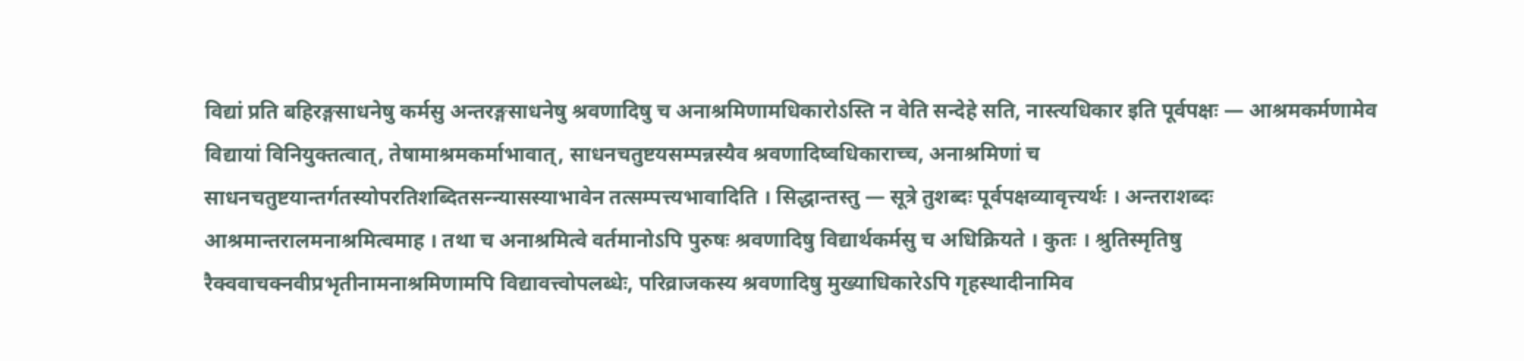विद्यां प्रति बहिरङ्गसाधनेषु कर्मसु अन्तरङ्गसाधनेषु श्रवणादिषु च अनाश्रमिणामधिकारोऽस्ति न वेति सन्देहे सति, नास्त्यधिकार इति पूर्वपक्षः — आश्रमकर्मणामेव विद्यायां विनियुक्तत्वात्, तेषामाश्रमकर्माभावात्, साधनचतुष्टयसम्पन्नस्यैव श्रवणादिष्वधिकाराच्च, अनाश्रमिणां च साधनचतुष्टयान्तर्गतस्योपरतिशब्दितसन्न्यासस्याभावेन तत्सम्पत्त्यभावादिति । सिद्धान्तस्तु — सूत्रे तुशब्दः पूर्वपक्षव्यावृत्त्यर्थः । अन्तराशब्दः आश्रमान्तरालमनाश्रमित्वमाह । तथा च अनाश्रमित्वे वर्तमानोऽपि पुरुषः श्रवणादिषु विद्यार्थकर्मसु च अधिक्रियते । कुतः । श्रुतिस्मृतिषु रैक्ववाचक्नवीप्रभृतीनामनाश्रमिणामपि विद्यावत्त्वोपलब्धेः, परिव्राजकस्य श्रवणादिषु मुख्याधिकारेऽपि गृहस्थादीनामिव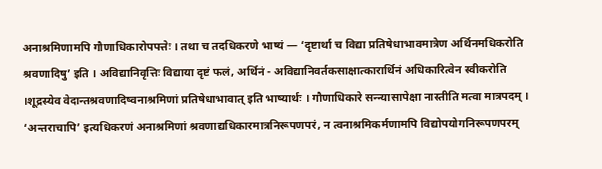अनाश्रमिणामपि गौणाधिकारोपपत्तेः । तथा च तदधिकरणे भाष्यं — ‘दृष्टार्था च विद्या प्रतिषेधाभावमात्रेण अर्थिनमधिकरोति श्रवणादिषु’ इति । अविद्यानिवृत्तिः विद्याया दृष्टं फलं, अर्थिनं - अविद्यानिवर्तकसाक्षात्कारार्थिनं अधिकारित्वेन स्वीकरोति ।शूद्रस्येव वेदान्तश्रवणादिष्वनाश्रमिणां प्रतिषेधाभावात् इति भाष्यार्थः । गौणाधिकारे सन्न्यासापेक्षा नास्तीति मत्वा मात्रपदम् । ‘अन्तराचापि’ इत्यधिकरणं अनाश्रमिणां श्रवणाद्यधिकारमात्रनिरूपणपरं, न त्वनाश्रमिकर्मणामपि विद्योपयोगनिरूपणपरम्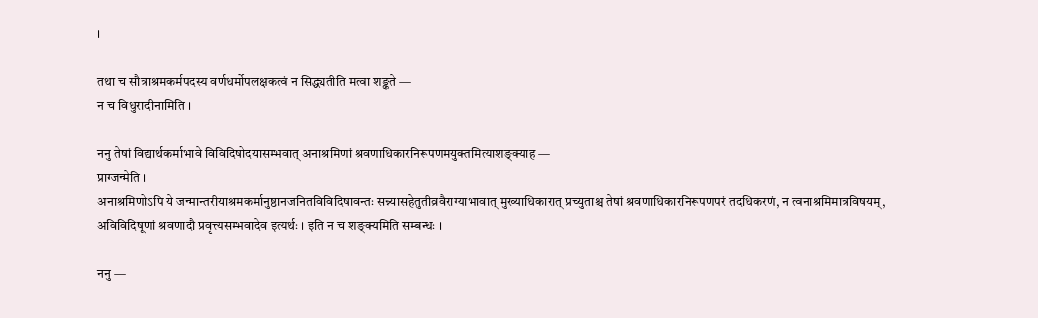।

तथा च सौत्राश्रमकर्मपदस्य वर्णधर्मोपलक्षकत्वं न सिद्ध्यतीति मत्वा शङ्कते —
न च विधुरादीनामिति ।

ननु तेषां विद्यार्थकर्माभावे विविदिषोदयासम्भवात् अनाश्रमिणां श्रवणाधिकारनिरूपणमयुक्तमित्याशङ्क्याह —
प्राग्जन्मेति ।
अनाश्रमिणोऽपि ये जन्मान्तरीयाश्रमकर्मानुष्ठानजनितविविदिषावन्तः सन्न्यासहेतुतीव्रवैराग्याभावात् मुख्याधिकारात् प्रच्युताश्च तेषां श्रवणाधिकारनिरूपणपरं तदधिकरणं, न त्वनाश्रमिमात्रविषयम्, अविविदिषूणां श्रवणादौ प्रवृत्त्यसम्भवादेव इत्यर्थः । इति न च शङ्क्यमिति सम्बन्धः ।

ननु —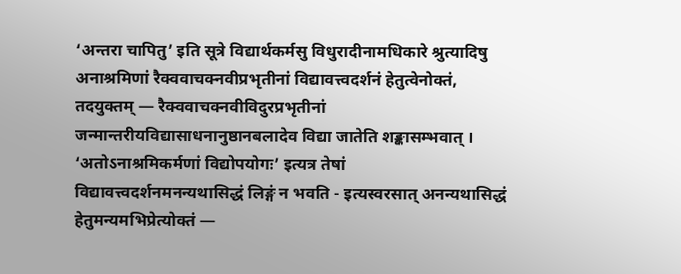‘अन्तरा चापितु’ इति सूत्रे विद्यार्थकर्मसु विधुरादीनामधिकारे श्रुत्यादिषु अनाश्रमिणां रैक्ववाचक्नवीप्रभृतीनां विद्यावत्त्वदर्शनं हेतुत्वेनोक्तं, तदयुक्तम् — रैक्ववाचक्नवीविदुरप्रभृतीनां जन्मान्तरीयविद्यासाधनानुष्ठानबलादेव विद्या जातेति शङ्कासम्भवात् । ‘अतोऽनाश्रमिकर्मणां विद्योपयोगः’ इत्यत्र तेषां विद्यावत्त्वदर्शनमनन्यथासिद्धं लिङ्गं न भवति - इत्यस्वरसात् अनन्यथासिद्धं हेतुमन्यमभिप्रेत्योक्तं —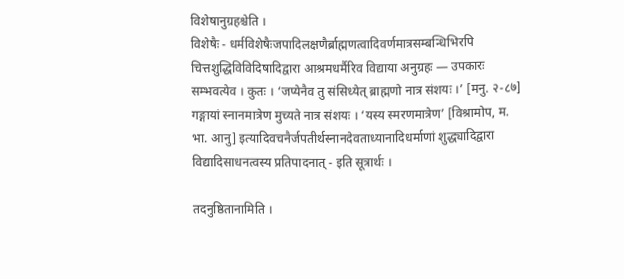विशेषानुग्रहश्चेति ।
विशेषैः - धर्मविशेषैःजपादिलक्षणैर्ब्राह्मणत्वादिवर्णमात्रसम्बन्धिभिरपि चित्तशुद्धिविविदिषादिद्वारा आश्रमधर्मैरिव विद्याया अनुग्रहः — उपकारः सम्भवत्येव । कुतः । ‘जप्येनैव तु संसिध्येत् ब्राह्मणो नात्र संशयः ।’ [मनु. २-८७] गङ्गायां स्नानमात्रेण मुच्यते नात्र संशयः । ‘यस्य स्मरणमात्रेण’ [विश्रामोप, म. भा. आनु] इत्यादिवचनैर्जपतीर्थस्नानदेवताध्यानादिधर्माणां शुद्ध्यादिद्वारा विद्यादिसाधनत्वस्य प्रतिपादनात् - इति सूत्रार्थः ।

तदनुष्ठितानामिति ।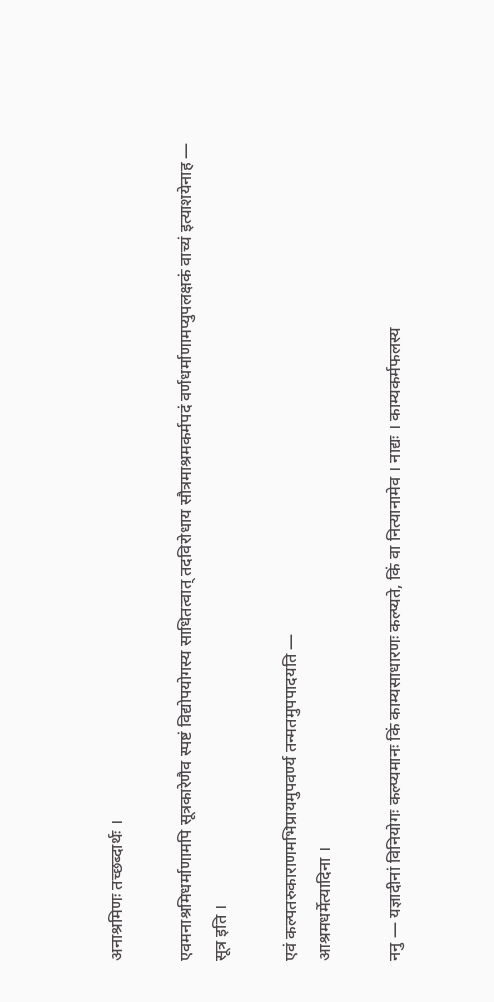अनाश्रमिणः तच्छब्दार्थः ।

एवमनाश्रमिधर्माणामपि सूत्रकारेणैव स्पष्टं विद्योपयोगस्य साधितत्वात् तदविरोधाय सौत्रमाश्रमकर्मपदं वर्णधर्माणामप्युपलक्षकं वाच्यं इत्याशयेनाह —
सूत्र इति ।

एवं कल्पतरुकाराणमभिप्रायमुपवर्ण्य तन्मतमुपपादयति —
आश्रमधर्मेत्यादिना ।

ननु — यज्ञादीनां विनियोगः कल्प्यमानः किं काम्यसाधारणः कल्प्यते, किं वा नित्यानामेव । नाद्यः । काम्यकर्मफलस्य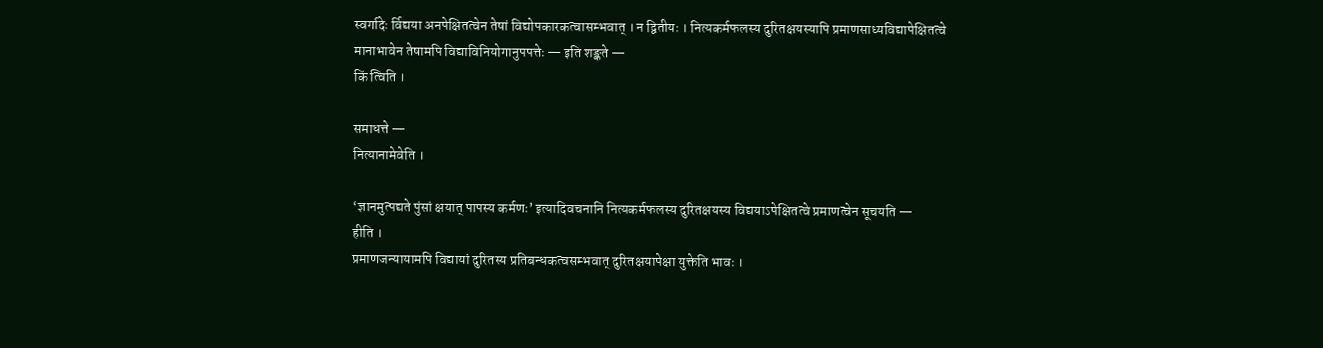स्वर्गादेः र्विद्यया अनपेक्षितत्वेन तेषां विद्योपकारकत्वासम्भवात् । न द्वितीयः । नित्यकर्मफलस्य दुरितक्षयस्यापि प्रमाणसाध्यविद्यापेक्षितत्वे मानाभावेन तेषामपि विद्याविनियोगानुपपत्तेः — इति शङ्कते —
किं त्विति ।

समाधत्ते —
नित्यानामेवेति ।

‘ज्ञानमुत्पद्यते पुंसां क्षयात् पापस्य कर्मणः’ इत्यादिवचनानि नित्यकर्मफलस्य दुरितक्षयस्य विद्ययाऽपेक्षितत्वे प्रमाणत्वेन सूचयति —
हीति ।
प्रमाणजन्यायामपि विद्यायां दुरितस्य प्रतिबन्धकत्वसम्भवात् दुरितक्षयापेक्षा युक्तेति भावः ।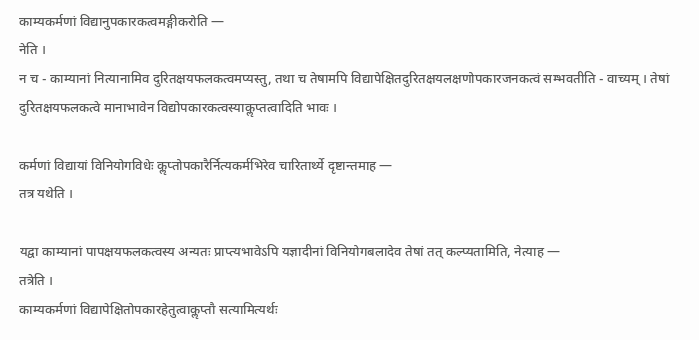काम्यकर्मणां विद्यानुपकारकत्वमङ्गीकरोति —
नेति ।
न च - काम्यानां नित्यानामिव दुरितक्षयफलकत्वमप्यस्तु, तथा च तेषामपि विद्यापेक्षितदुरितक्षयलक्षणोपकारजनकत्वं सम्भवतीति - वाच्यम् । तेषां दुरितक्षयफलकत्वे मानाभावेन विद्योपकारकत्वस्याकॢप्तत्वादिति भावः ।

कर्मणां विद्यायां विनियोगविधेः कॢप्तोपकारैर्नित्यकर्मभिरेव चारितार्थ्ये दृष्टान्तमाह —
तत्र यथेति ।

यद्वा काम्यानां पापक्षयफलकत्वस्य अन्यतः प्राप्त्यभावेऽपि यज्ञादीनां विनियोगबलादेव तेषां तत् कल्प्यतामिति, नेत्याह —
तत्रेति ।
काम्यकर्मणां विद्यापेक्षितोपकारहेतुत्वाकॢप्तौ सत्यामित्यर्थः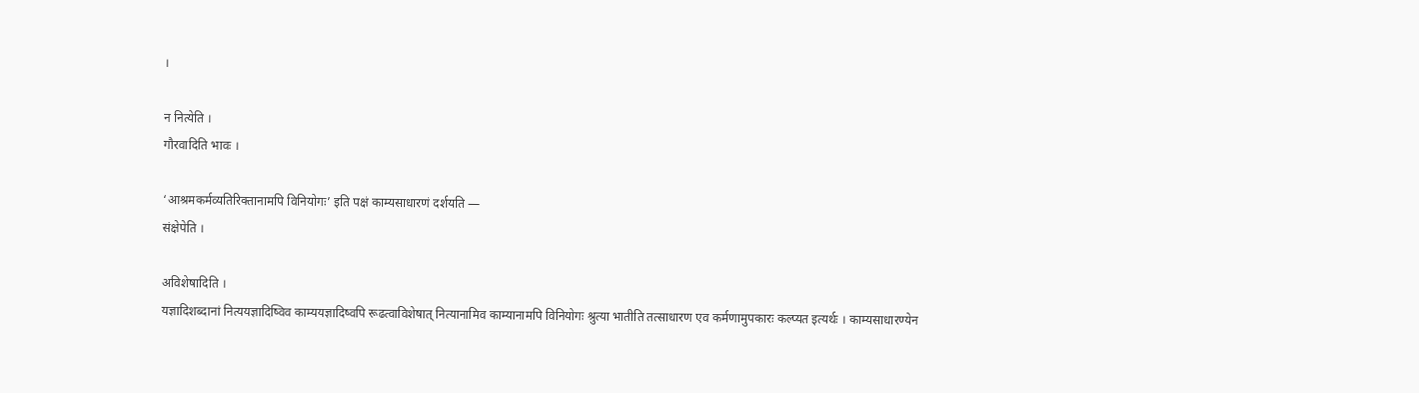।

न नित्येति ।
गौरवादिति भावः ।

‘आश्रमकर्मव्यतिरिक्तानामपि विनियोगः’ इति पक्षं काम्यसाधारणं दर्शयति —
संक्षेपेति ।

अविशेषादिति ।
यज्ञादिशब्दानां नित्ययज्ञादिष्विव काम्ययज्ञादिष्वपि रूढत्वाविशेषात् नित्यानामिव काम्यानामपि विनियोगः श्रुत्या भातीति तत्साधारण एव कर्मणामुपकारः कल्प्यत इत्यर्थः । काम्यसाधारण्येन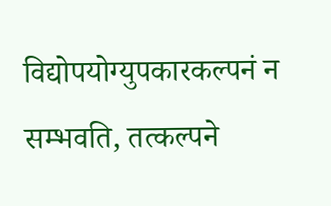विद्योपयोग्युपकारकल्पनं न सम्भवति, तत्कल्पने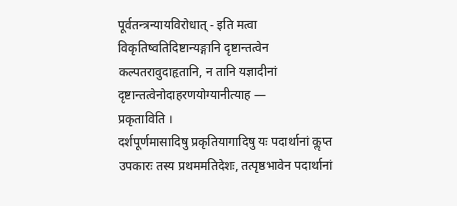पूर्वतन्त्रन्यायविरोधात् - इति मत्वा विकृतिष्वतिदिष्टान्यङ्गानि दृष्टान्तत्वेन कल्पतरावुदाहृतानि, न तानि यज्ञादीनां दृष्टान्तत्वेनोदाहरणयोग्यानीत्याह —
प्रकृताविति ।
दर्शपूर्णमासादिषु प्रकृतियागादिषु यः पदार्थानां कॢप्त उपकारः तस्य प्रथममतिदेशः, तत्पृष्ठभावेन पदार्थानां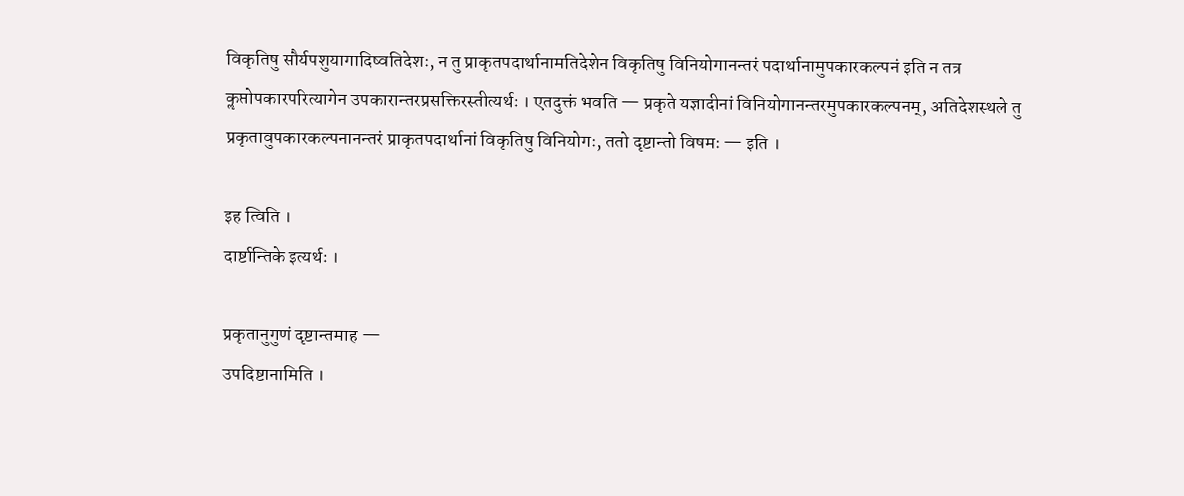विकृतिषु सौर्यपशुयागादिष्वतिदेशः, न तु प्राकृतपदार्थानामतिदेशेन विकृतिषु विनियोगानन्तरं पदार्थानामुपकारकल्पनं इति न तत्र कॢप्तोपकारपरित्यागेन उपकारान्तरप्रसक्तिरस्तीत्यर्थः । एतदुक्तं भवति — प्रकृते यज्ञादीनां विनियोगानन्तरमुपकारकल्पनम्, अतिदेशस्थले तु प्रकृतावुपकारकल्पनानन्तरं प्राकृतपदार्थानां विकृतिषु विनियोगः, ततो दृष्टान्तो विषमः — इति ।

इह त्विति ।
दार्ष्टान्तिके इत्यर्थः ।

प्रकृतानुगुणं दृष्टान्तमाह —
उपदिष्टानामिति ।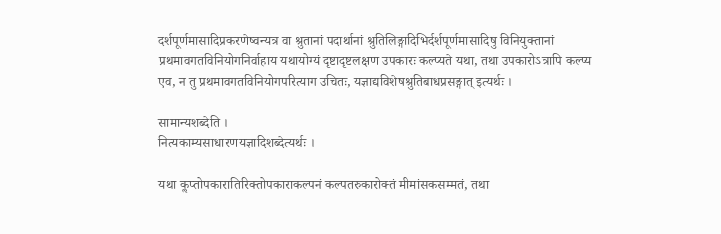दर्शपूर्णमासादिप्रकरणेष्वन्यत्र वा श्रुतानां पदार्थानां श्रुतिलिङ्गादिभिर्दर्शपूर्णमासादिषु विनियुक्तानां प्रथमावगतविनियोगनिर्वाहाय यथायोग्यं दृष्टादृष्टलक्षण उपकारः कल्प्यते यथा, तथा उपकारोऽत्रापि कल्प्य एव, न तु प्रथमावगतविनियोगपरित्याग उचितः, यज्ञाद्यविशेषश्रुतिबाधप्रसङ्गात् इत्यर्थः ।

सामान्यशब्देति ।
नित्यकाम्यसाधारणयज्ञादिशब्देत्यर्थः ।

यथा कॢप्तोपकारातिरिक्तोपकाराकल्पनं कल्पतरुकारोक्तं मीमांसकसम्मतं, तथा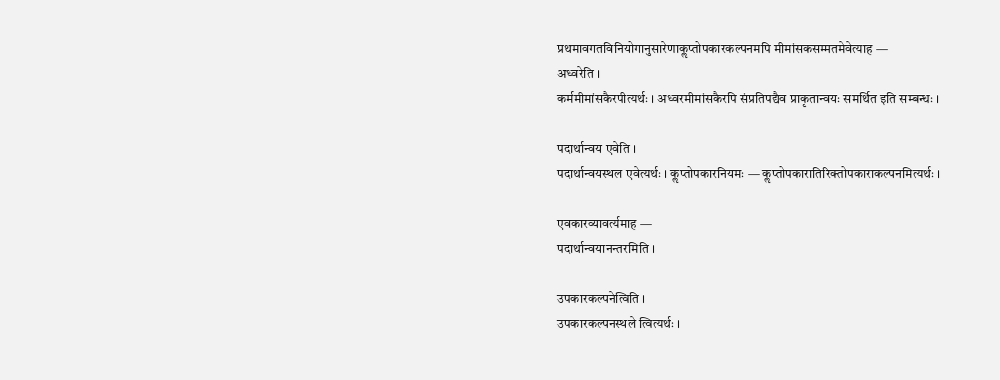प्रथमावगतविनियोगानुसारेणाकॢप्तोपकारकल्पनमपि मीमांसकसम्मतमेवेत्याह —
अध्वरेति ।
कर्ममीमांसकैरपीत्यर्थः । अध्वरमीमांसकैरपि संप्रतिपद्यैव प्राकृतान्वयः समर्थित इति सम्बन्धः ।

पदार्थान्वय एवेति ।
पदार्थान्वयस्थल एवेत्यर्थः । कॢप्तोपकारनियमः — कॢप्तोपकारातिरिक्तोपकाराकल्पनमित्यर्थः ।

एवकारव्यावर्त्यमाह —
पदार्थान्वयानन्तरमिति ।

उपकारकल्पनेत्विति ।
उपकारकल्पनस्थले त्वित्यर्थः ।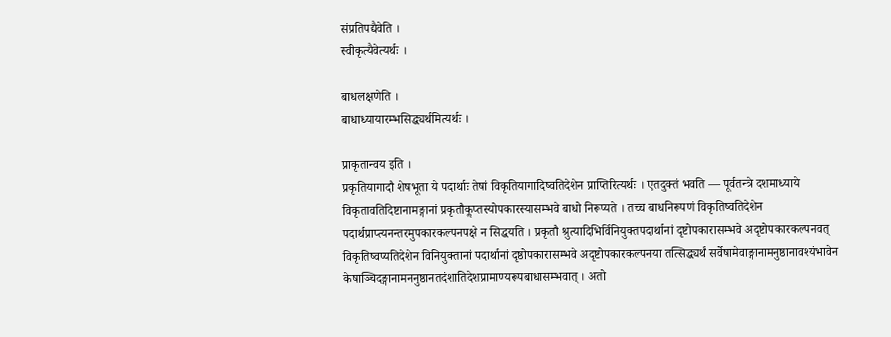संप्रतिपद्यैवेति ।
स्वीकृत्यैवेत्यर्थः ।

बाधलक्षणेति ।
बाधाध्यायारम्भसिद्ध्यर्थमित्यर्थः ।

प्राकृतान्वय इति ।
प्रकृतियागादौ शेषभूता ये पदार्थाः तेषां विकृतियागादिष्वतिदेशेन प्राप्तिरित्यर्थः । एतदुक्तं भवति — पूर्वतन्त्रे दशमाध्याये विकृतावतिदिष्टानामङ्गानां प्रकृतौकॢप्तस्योपकारस्यासम्भवे बाधो निरूप्यते । तच्च बाधनिरूपणं विकृतिष्वतिदेशेन पदार्थप्राप्त्यनन्तरमुपकारकल्पनपक्षे न सिद्धयति । प्रकृतौ श्रुत्यादिभिर्विनियुक्तपदार्थानां दृष्टोपकारासम्भवे अदृष्टोपकारकल्पनवत् विकृतिष्वप्यतिदेशेन विनियुक्तानां पदार्थानां दृष्ठोपकारासम्भवे अदृष्टोपकारकल्पनया तत्सिद्ध्यर्थं सर्वेषामेवाङ्गानामनुष्ठानावश्यंभावेन केषाञ्चिदङ्गानामननुष्ठानतदंशातिदेशप्रामाण्यरूपबाधासम्भवात् । अतो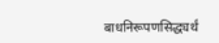बाधनिरूपणसिद्ध्यर्थं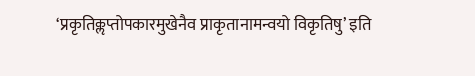‘प्रकृतिकॢप्तोपकारमुखेनैव प्राकृतानामन्वयो विकृतिषु’ इति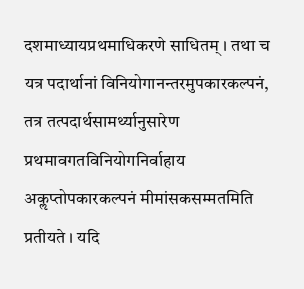दशमाध्यायप्रथमाधिकरणे साधितम् । तथा च यत्र पदार्थानां विनियोगानन्तरमुपकारकल्पनं, तत्र तत्पदार्थसामर्थ्यानुसारेण प्रथमावगतविनियोगनिर्वाहाय अकॢप्तोपकारकल्पनं मीमांसकसम्मतमिति प्रतीयते । यदि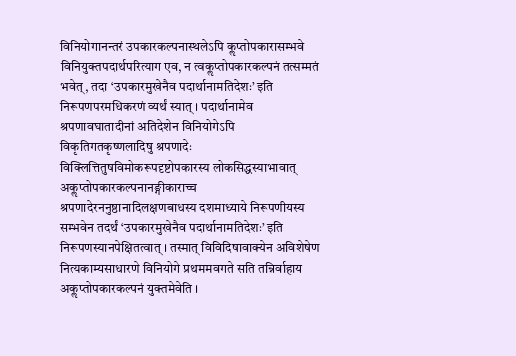विनियोगानन्तरं उपकारकल्पनास्थलेऽपि कॢप्तोपकारासम्भवे विनियुक्तपदार्थपरित्याग एव, न त्वकॢप्तोपकारकल्पनं तत्सम्मतं भवेत्, तदा ‘उपकारमुखेनैव पदार्थानामतिदेशः’ इति निरूपणपरमधिकरणं व्यर्थं स्यात् । पदार्थानामेव श्रपणावघातादीनां अतिदेशेन विनियोगेऽपि विकृतिगतकृष्णलादिषु श्रपणादेः विक्लित्तितुषविमोकरूपदृष्टोपकारस्य लोकसिद्धस्याभावात् अकॢप्तोपकारकल्पनानङ्गीकाराच्च श्रपणादेरननुष्ठानादिलक्षणबाधस्य दशमाध्याये निरूपणीयस्य सम्भवेन तदर्थं ‘उपकारमुखेनैव पदार्थानामतिदेशः’ इति निरूपणस्यानपेक्षितत्वात् । तस्मात् विविदिषावाक्येन अविशेषेण नित्यकाम्यसाधारणे विनियोगे प्रथममवगते सति तन्निर्वाहाय अकॢप्तोपकारकल्पनं युक्तमेवेति ।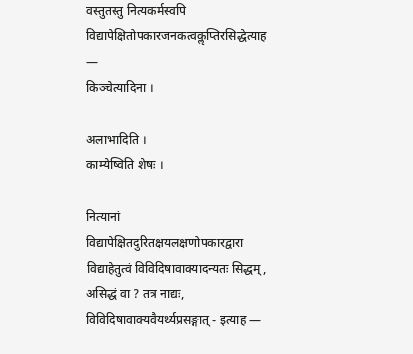वस्तुतस्तु नित्यकर्मस्वपि विद्यापेक्षितोपकारजनकत्वकॢप्तिरसिद्धेत्याह —
किञ्चेत्यादिना ।

अलाभादिति ।
काम्येष्विति शेषः ।

नित्यानां विद्यापेक्षितदुरितक्षयलक्षणोपकारद्वारा विद्याहेतुत्वं विविदिषावाक्यादन्यतः सिद्धम्, असिद्धं वा ? तत्र नाद्यः, विविदिषावाक्यवैयर्थ्यप्रसङ्गात् - इत्याह —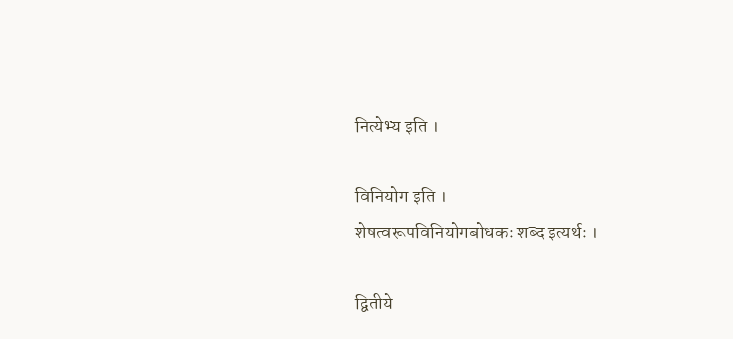नित्येभ्य इति ।

विनियोग इति ।
शेषत्वरूपविनियोगबोधकः शब्द इत्यर्थः ।

द्वितीये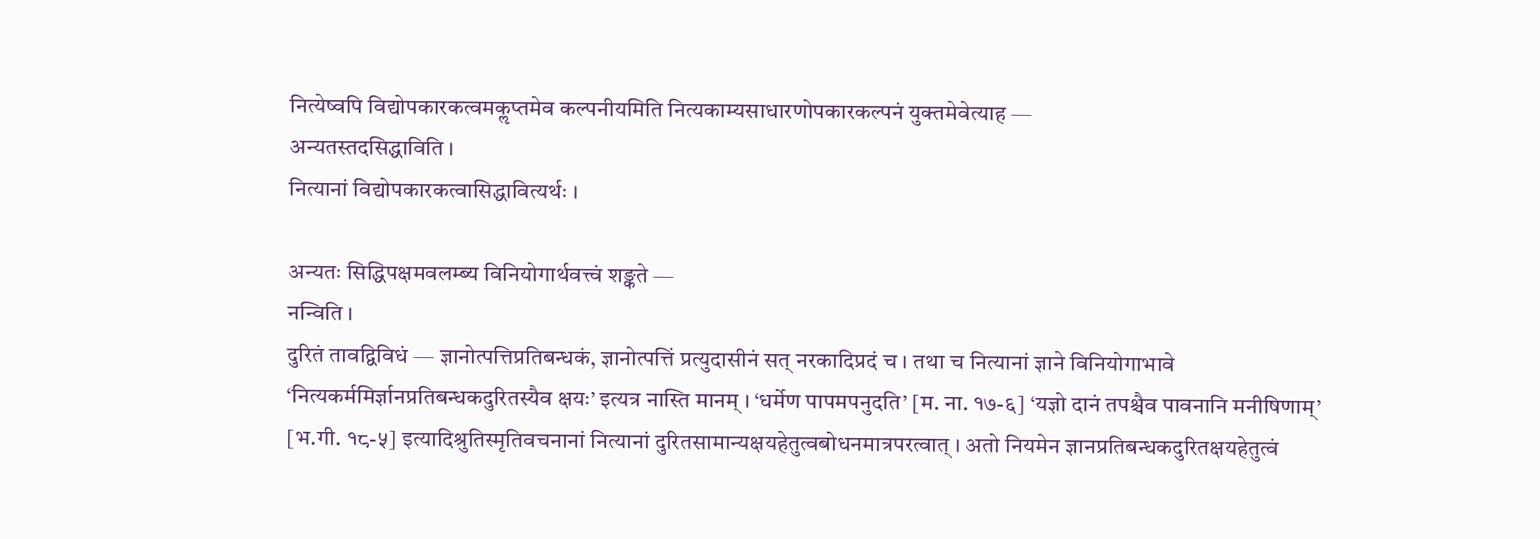नित्येष्वपि विद्योपकारकत्वमकॢप्तमेव कल्पनीयमिति नित्यकाम्यसाधारणोपकारकल्पनं युक्तमेवेत्याह —
अन्यतस्तदसिद्धाविति ।
नित्यानां विद्योपकारकत्वासिद्धावित्यर्थः ।

अन्यतः सिद्धिपक्षमवलम्ब्य विनियोगार्थवत्त्वं शङ्कते —
नन्विति ।
दुरितं तावद्विविधं — ज्ञानोत्पत्तिप्रतिबन्धकं, ज्ञानोत्पत्तिं प्रत्युदासीनं सत् नरकादिप्रदं च । तथा च नित्यानां ज्ञाने विनियोगाभावे ‘नित्यकर्ममिर्ज्ञानप्रतिबन्धकदुरितस्यैव क्षयः’ इत्यत्र नास्ति मानम् । ‘धर्मेण पापमपनुदति’ [म. ना. १७-६] ‘यज्ञो दानं तपश्चैव पावनानि मनीषिणाम्’ [भ.गी. १८-५] इत्यादिश्रुतिस्मृतिवचनानां नित्यानां दुरितसामान्यक्षयहेतुत्वबोधनमात्रपरत्वात् । अतो नियमेन ज्ञानप्रतिबन्धकदुरितक्षयहेतुत्वं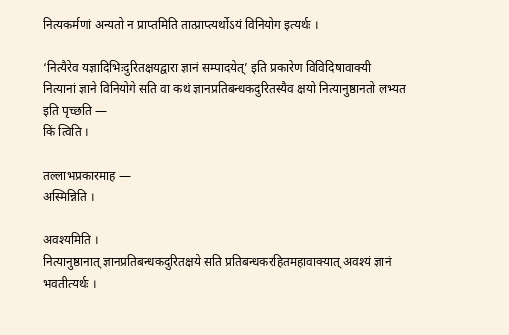नित्यकर्मणां अन्यतो न प्राप्तमिति तात्प्राप्त्यर्थोऽयं विनियोग इत्यर्थः ।

‘नित्यैरेव यज्ञादिभिःदुरितक्षयद्वारा ज्ञानं सम्पादयेत्’ इति प्रकारेण विविदिषावाक्यी नित्यानां ज्ञाने विनियोगे सति वा कथं ज्ञानप्रतिबन्धकदुरितस्यैव क्षयो नित्यानुष्ठानतो लभ्यत इति पृच्छति —
किं त्विति ।

तल्लाभप्रकारमाह —
अस्मिन्निति ।

अवश्यमिति ।
नित्यानुष्ठानात् ज्ञानप्रतिबन्धकदुरितक्षये सति प्रतिबन्धकरहितमहावाक्यात् अवश्यं ज्ञानं भवतीत्यर्थः ।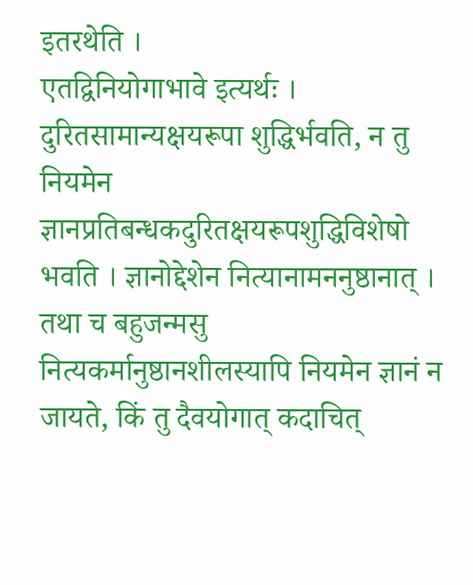इतरथेति ।
एतद्विनियोगाभावे इत्यर्थः । दुरितसामान्यक्षयरूपा शुद्धिर्भवति, न तु नियमेन ज्ञानप्रतिबन्धकदुरितक्षयरूपशुद्धिविशेषो भवति । ज्ञानोद्देशेन नित्यानामननुष्ठानात् । तथा च बहुजन्मसु नित्यकर्मानुष्ठानशीलस्यापि नियमेन ज्ञानं न जायते, किं तु दैवयोगात् कदाचित्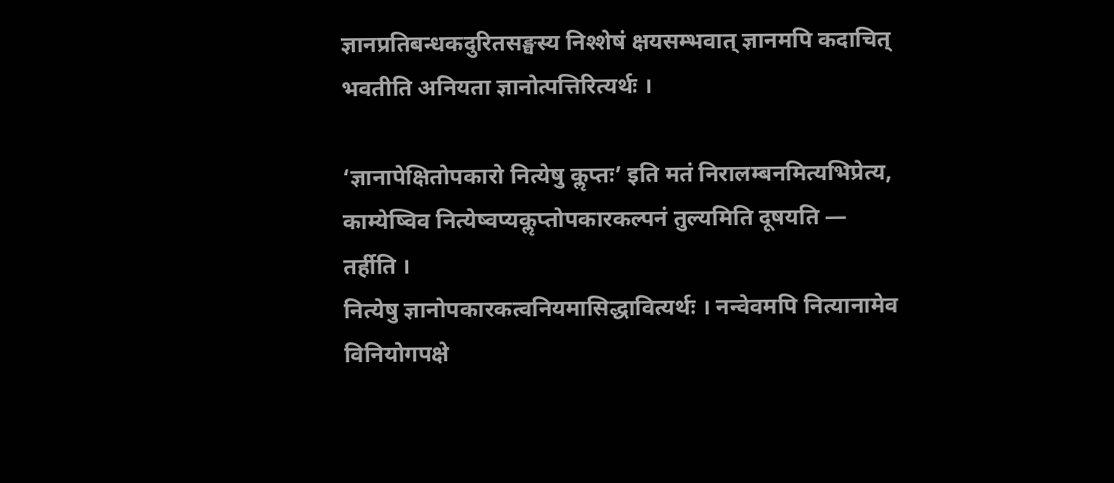ज्ञानप्रतिबन्धकदुरितसङ्घस्य निश्शेषं क्षयसम्भवात् ज्ञानमपि कदाचित् भवतीति अनियता ज्ञानोत्पत्तिरित्यर्थः ।

‘ज्ञानापेक्षितोपकारो नित्येषु कॢप्तः’ इति मतं निरालम्बनमित्यभिप्रेत्य, काम्येष्विव नित्येष्वप्यकॢप्तोपकारकल्पनं तुल्यमिति दूषयति —
तर्हीति ।
नित्येषु ज्ञानोपकारकत्वनियमासिद्धावित्यर्थः । नन्वेवमपि नित्यानामेव विनियोगपक्षे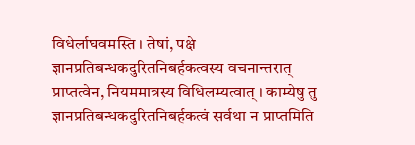विधेर्लाघवमस्ति । तेषां, पक्षे ज्ञानप्रतिबन्धकदुरितनिबर्हकत्वस्य वचनान्तरात् प्राप्तत्वेन, नियममात्रस्य विधिलम्यत्वात् । काम्येषु तु ज्ञानप्रतिबन्धकदुरितनिबर्हकत्वं सर्वथा न प्राप्तमिति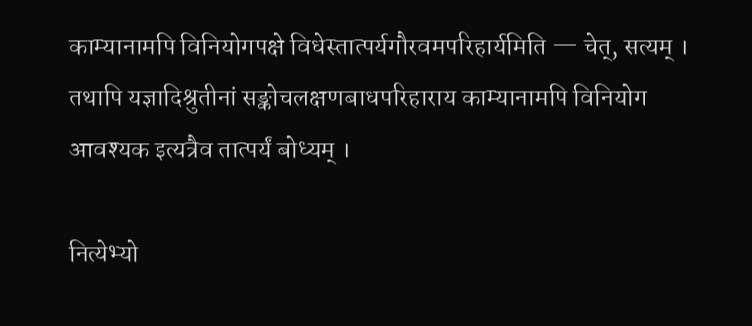काम्यानामपि विनियोगपक्षे विधेस्तात्पर्यगौरवमपरिहार्यमिति — चेत्, सत्यम् । तथापि यज्ञादिश्रुतीनां सङ्कोचलक्षणबाधपरिहाराय काम्यानामपि विनियोग आवश्यक इत्यत्रैव तात्पर्यं बोध्यम् ।

नित्येभ्यो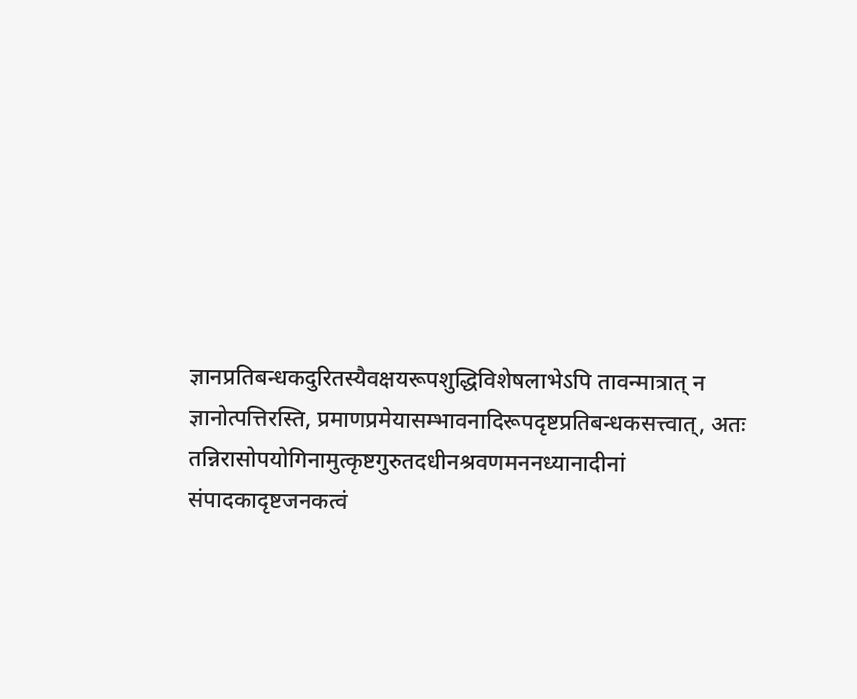ज्ञानप्रतिबन्धकदुरितस्यैवक्षयरूपशुद्धिविशेषलाभेऽपि तावन्मात्रात् न ज्ञानोत्पत्तिरस्ति, प्रमाणप्रमेयासम्भावनादिरूपदृष्टप्रतिबन्धकसत्त्वात्, अतः तन्निरासोपयोगिनामुत्कृष्टगुरुतदधीनश्रवणमननध्यानादीनां संपादकादृष्टजनकत्वं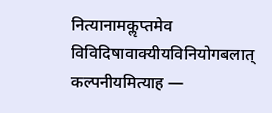नित्यानामकॢप्तमेव विविदिषावाक्यीयविनियोगबलात् कल्पनीयमित्याह —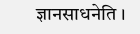ज्ञानसाधनेति ।